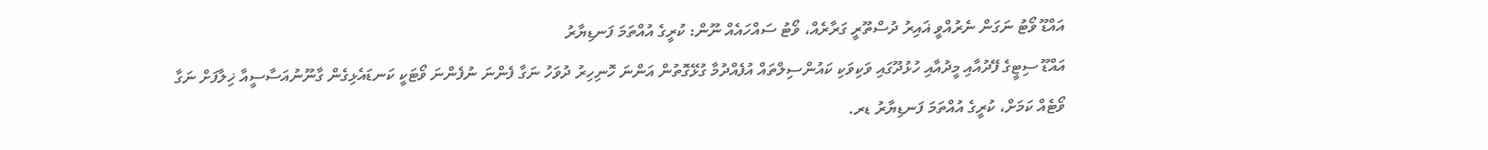އައްޑޫ ވޯޓު ނަގަން ނެރުއްވީ ޣައިރު ދުސްތޫރީ ގަރާރެއް، ވޯޓު ސައްހައެއް ނޫން: ކުރީގެ އުއްތަމަ ފަނޑިޔާރު
އައްޑޫ ސިޓީގެ ފޭދުއާއި މީދުއާއި ހުޅުދޫގައި ވަކިވަކި ކައުންސިލްތައް އުފެއްދުމާ ގުޅޭގޮތުން އަންނަ ހޮނިހިރު ދުވަހު ނަގާ ފެންނަ ނުފެންނަ ވޯޓަކީ ކަނޑައެޅިގެން ގާނޫނުއަސާސީއާ ޚިލާފަށް ނަގާ ވޯޓެއް ކަމަށް، ކުރީގެ އުއްތަމަ ފަނޑިޔާރު ޑރ.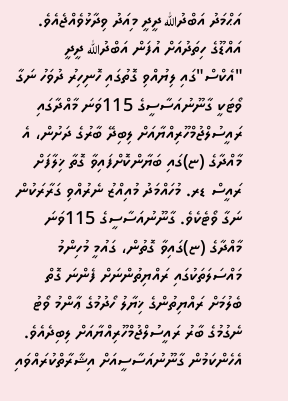އަޙްމަދު އަބްދުالله ދީދީ މިއަދު ވިދާޅުވެއްޖެއެވެ. އައްޑޫގެ ހިތަދުއަށް އުފަން އަބްދުالله ދީދީ "އެކްސް"ގައި ލިޔުއްވި ގޮތުގައި ހޮނިހިރު ދުވަހު ނަގާ ވޯޓަކީ ގާނޫނުއަސާސީގެ 115ވަނަ މާއްދާގައި ރައީސުލްޖުމްހޫރިއްޔާއަށް ލިބިދޭ ބާރުގެ ދަށުން، އެ މާއްދާގެ (ޏ)ގައި ބަޔާންކޮށްފައިވާ ގޮތާ ޚިލާފަށް ރައީސް ޑރ. މުހައްމަދު މުއިއްޒު ނެރުއްވި ގަރާރަކުން ނަގާ ވޯޓެކެވެ. ގާނޫނުއަސާސީގެ 115ވަނަ މާއްދާގެ (ޏ)ގައިވާ ގޮތުން، ގައުމީ މުހިންމު މައްސަލަތަކުގައި ރައްޔިތުންނަށް ފެންނަ ގޮތް ބެލުމަށް ރައްޔިތުންގެ ޚިޔާލު ހޯދުމުގެ ޢާންމު ވޯޓު ނެގުމުގެ ބާރު ރައީސުލްޖުމްހޫރިއްޔާއަށް ލިބިދެއެވެ. އެހެންކަމުން ގާނޫނުއަސާސީއަށް އިޝާރާތްކުރައްވައި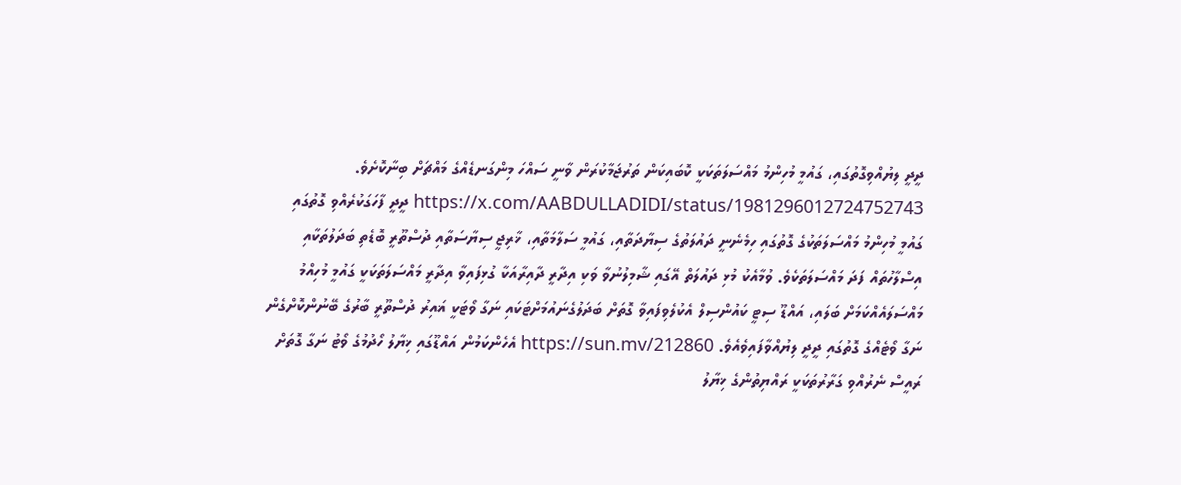ދީދީ ލިޔުއްވިގޮތުގައި، ގައުމީ މުހިންމު މައްސަލަތަކަކީ ކޮބައިކަން ތަރުޖަމާކުރަން ވާނީ ސައްހަ މިންގަނޑެއްގެ މައްޗަށް ބިނާކޮށެވެ. https://x.com/AABDULLADIDI/status/1981296012724752743 ދީދީ ފާހަގަކުރެއްވި ގޮތުގައި ގައުމީ މުހިންމު މައްސަލަތަކުގެ ގޮތުގައި ހިމެނެނީ ދައުލަތުގެ ސިޔާދަތާއި، ގައުމީ ސަލާމަތާއި، ޚާރިޖީ ސިޔާސަތާއި ދުސްތޫރީ ބޮޑެތި ބަދަލުތަކާއި އިސްލާހުތައް ފަދަ މައްސަލަތަކެވެ. ވުމާއެކު މުޅި ދައުލަތް އޭގައި ޝާމިލުނުވާ ވަކި އިދާރީ ދާއިރާއަކާ ގުޅިފައިވާ އިދާރީ މައްސަލަތަކަކީ ގައުމީ މުހިއްމު މައްސަލައެއްކަމަށް ބަލައި، އައްޑޫ ސިޓީ ކައުންސިލް އެކުލެވިފައިވާ ގޮތަށް ބަދަލުގެނައުމަށްޓަކައި ނަގާ ވޯޓަކީ ޣައިރު ދުސްތޫރީ ބާރުގެ ބޭނުންކޮށްގެން ނަގާ ވޯޓެއްގެ ގޮތުގައި ދީދީ ލިޔުއްވާފައިވެއެވެ. https://sun.mv/212860 އެހެންކަމުން އައްޑޫގައި ޚިޔާލު ހޯދުމުގެ ވޯޓު ނަގާ ގޮތަށް ރައީސް ނެރުއްވި ގަރާރުތަކަކީ ރައްޔިތުންގެ ޚިޔާލު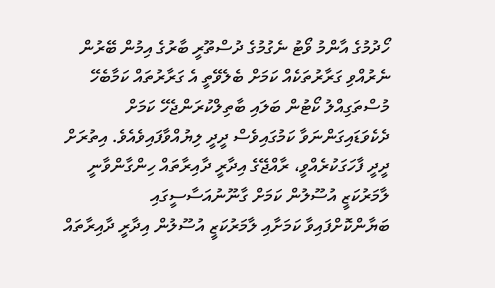ހޯދުމުގެ އާންމު ވޯޓު ނެގުމުގެ ދުސްތޫރީ ބާރުގެ އިމުން ބޭރުން ނެރުއްވި ގަރާރުތަކެއް ކަމަށް ބެލެވޭތީ އެ ގަރާރުތައް ކަމާބެހޭ މުސްތަގިއްލު ކޯޓުން ބަލައި ބާތިލްކުރަންޖެހޭ ކަމަށް ދެކެވަޑައިގަންނަވާ ކަމުގައިވެސް ދީދީ ލިޔުއްވާފައިވެއެވެ. އިތުރަށް ދީދީ ފާހަގަކުރެއްވީ، ރާއްޖޭގެ އިދާރީ ދާއިރާތައް ހިންގާންވާނީ ލާމަރުކަޒީ އުސޫލުން ކަމަށް ގާނޫނުއަސާސީގައި ބަޔާންކޮށްފައިވާ ކަމަށާއި ލާމަރުކަޒީ އުސޫލުން އިދާރީ ދާއިރާތައް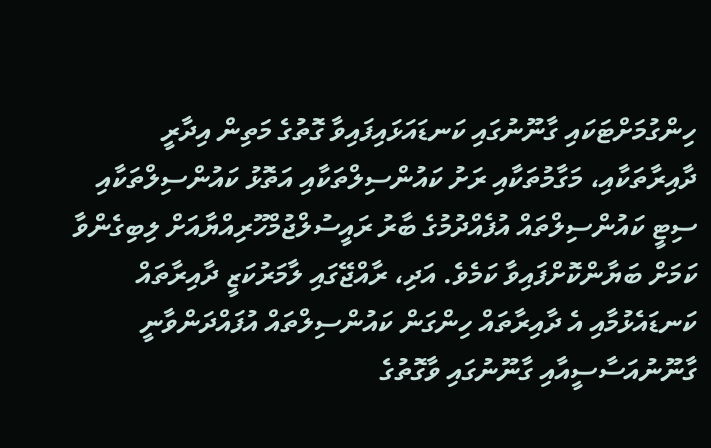ހިންގުމަށްޓަކައި ގާނޫނުގައި ކަނޑައަޅައިފައިވާ ގޮތުގެ މަތިން އިދާރީ ދާއިރާތަކާއި، މަގާމުތަކާއި ރަށު ކައުންސިލްތަކާއި އަތޮޅު ކައުންސިލްތަކާއި ސިޓީ ކައުންސިލްތައް އުފެއްދުމުގެ ބާރު ރައީސުލްޖުމްހޫރިއްޔާއަށް ލިބިގެންވާ ކަމަށް ބަޔާންކޮށްފައިވާ ކަމެވެ. އަދި، ރާއްޖޭގައި ލާމަރުކަޒީ ދާއިރާތައް ކަނޑައެޅުމާއި އެ ދާއިރާތައް ހިންގަން ކައުންސިލްތައް އުފައްދަންވާނީ ގާނޫނުއަސާސީއާއި ގާނޫނުގައި ވާގޮތުގެ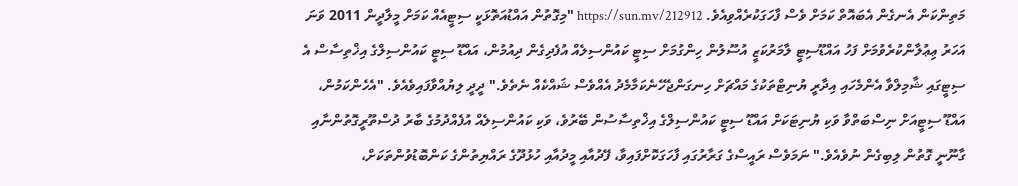މަތިންކަން އެނގެން އެބައޮތް ކަމަށް ވެސް ފާހަގަކުރެއްވިއެވެ. https://sun.mv/212912 "މިގޮތުން އައްޑުއަތޮޅަކީ ސިޓީއެއް ކަމަށް މީލާދީން 2011 ވަނަ އަހަރު ޢިޢުލާންކުރެވުމަށް ފަހު އައްޑޫސިޓީ ލާމަރުކަޒީ އުސޫލުން ހިންގުމަށް ސިޓީ ކައުންސިލެއް އުފެދިގެން ދިއުމުން، އައްޑޫ ސިޓީ ކައުންސިލްގެ އިޚްތިސާސް އެ ސިޓީގައި ޝާމިލްވާ އެންމެހައި އިދާރީ ޔުނިޓްތަކުގެ މައްޗަށް ހިނގަންޖެހޭނެކަމާމެދު އެއްވެސް ޝައްކެއް ނެތެވެ." ދީދީ ލިޔުއްވާފައިވެއެވެ. "އެހެންކަމުން، އައްޑޫ ސިޓީއަށް ނިސްބަތްވާ ވަކި ޔުނިޓަކަށް އައްޑޫ ސިޓީ ކައުންސިލްގެ އިޚްތިސާސުން ބޭރުވެ، ވަކި ކައުންސިލެއް އުފެއްދުމުގެ ބާރު ދުސްތޫރީގޮތުންނާއި ގާނޫނީ ގޮތުން ލިބިގެން ނުވެއެވެ." ނަމަވެސް ރައީސްގެ ގަރާރުގައި ފާހަގަކޮށްފައިވާ، ފޭދުއާއި މީދުއާއި ހުޅުދޫގެ ރައްޔިތުންގެ ކަންބޮޑުވުންތަކަށް،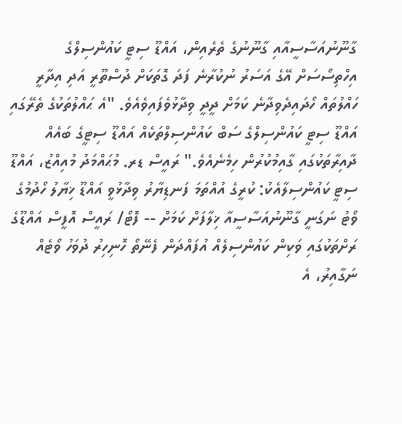ގާނޫނުއަސާސީއާއި ގާނޫނުގެ ތެރެއިން، އައްޑޫ ސިޓީ ކައުންސިލްގެ އިހްތިސޯސަށް އޭގެ އަސަރު ނުކުރާނެ ފަދަ ގޮތަކަށް ދުސްތޫރީ އަދި އިދާރީ ހައްލުތައް ހޯދައިދެވިދާނެ ކަމަށް ދީދީ ވިދާޅުވެފައިވެއެވެ. "އެ ޙައްލުތަކުގެ ތެރޭގައި އައްޑޫ ސިޓީ ކައުންސިލްގެ ސަބް ކައުންސިލްތަކެއް އައްޑޫ ސިޓީގެ ބައެއް ދާއިރާތަކުގައި ގާއިމުކުރުން ހިމެނެއެވެ." ރައީސް ޑރ. މުޙައްމަދު މުއިއްޒު، އައްޑޫ ސިޓީ ކައުންސިލާއެކު: ކުރީގެ އުއްތަމަ ފަނޑިޔާރު ވިދާޅުވީ އައްޑޫ ޚިޔާލު ހޯދުމުގެ ވޯޓު ނަގަނީ ގާނޫނުއަސާސީއާ ޚިލާފަށް ކަމަށް -- ފޮޓޯ/ ރައީސް އޮފީސް އައްޑޫގެ ރަށްތަކުގައި ވަކިން ކައުންސިލެއް އުފައްދަން ފެނޭތޯ ހޮނިހިރު ދުވަހު ވޯޓެއް ނަގާއިރު، އެ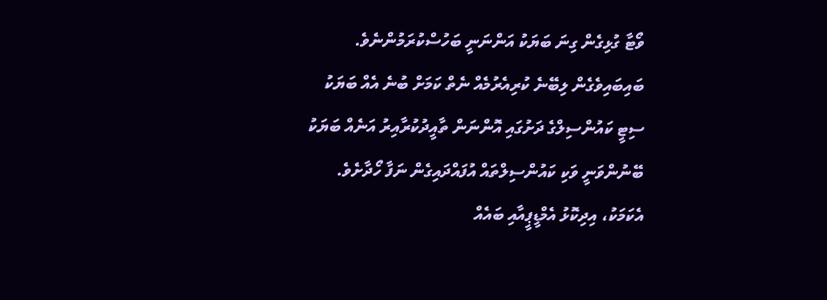ވޯޓާ ގުޅިގެން ގިނަ ބަޔަކު އަންނަނީ ބަހުސްކުރަމުންނެވެ. ބައިބައިވެގެން ލިބޭނެ ކުރިއެރުމެއް ނެތް ކަމަށް ބުނެ އެއް ބަޔަކު ސިޓީ ކައުންސިލްގެ ދަށުގައި އޮންނަން ތާއީދުކުރާއިރު އަނެއް ބަޔަކު ބޭނުންވަނީ ވަކި ކައުންސިލްތައް އުފައްދައިގެން ނަފާ ހޯދާށެވެ. އެކަމަކު، އިދިކޮޅު އެމްޑީޕީއާއި ބައެއް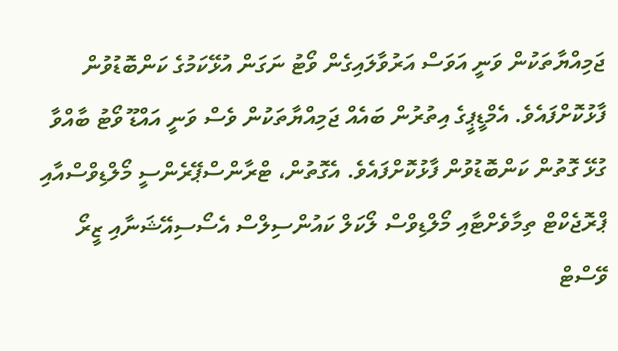ޖަމިއްޔާތަކުން ވަނީ އަވަސް އަރުވާލައިގެން ވޯޓު ނަގަން އުޅޭކަމުގެ ކަންބޮޑުވުން ފާޅުކޮށްފައެވެ. އެމްޑީޕީގެ އިތުރުން ބައެއް ޖަމިއްޔާތަކުން ވެސް ވަނީ އައްޑޫ ވޯޓު ބާއްވާ ގުޅޭ ގޮތުން ކަންބޮޑުވުން ފާޅުކޮށްފައެވެ. އެގޮތުން، ޓްރާންސްޕޭރެންސީ މޯލްޑިވްސްއާއި ޕްރޮޖެކްޓް ތިމާވެށްޓާއި މޯލްޑިވްސް ލޯކަލް ކައުންސިލްސް އެސޯސިއޭޝަނާއި ޒީރޯ ވޭސްޓް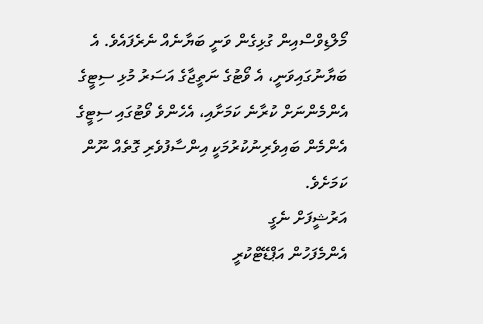މޯލްޑިވްސްއިން ގުޅިގެން ވަނީ ބަޔާނެއް ނެރެފައެވެ. އެ ބަޔާނުގައިވަނީ، އެ ވޯޓުގެ ނަތީޖާގެ އަސަރު މުޅި ސިޓީގެ އެންމެންނަށް ކުރާނެ ކަމަށާއި، އެހެންވެ ވޯޓުގައި ސިޓީގެ އެންމެން ބައިވެރިނުކުރުމަކީ އިންސާފުވެރި ގޮތެއް ނޫން ކަމަށެވެ.
އަރުޝީފަށް ނެގީ
އެންމެފަހުން އަޕްޑޭޓްކުރީ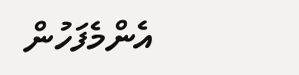އެންމެފަހުން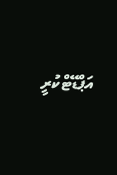އަޕްޑޭޓްކުރީ